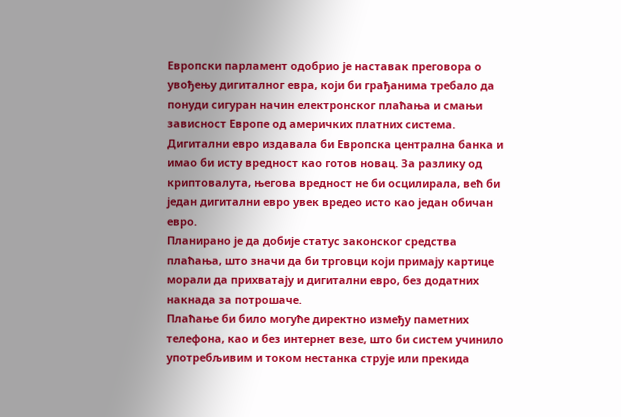Европски парламент одобрио је наставак преговора о увођењу дигиталног евра, који би грађанима требало да понуди сигуран начин електронског плаћања и смањи зависност Европе од америчких платних система.
Дигитални евро издавала би Европска централна банка и имао би исту вредност као готов новац. За разлику од криптовалута, његова вредност не би осцилирала, већ би један дигитални евро увек вредео исто као један обичан евро.
Планирано је да добије статус законског средства плаћања, што значи да би трговци који примају картице морали да прихватају и дигитални евро, без додатних накнада за потрошаче.
Плаћање би било могуће директно између паметних телефона, као и без интернет везе, што би систем учинило употребљивим и током нестанка струје или прекида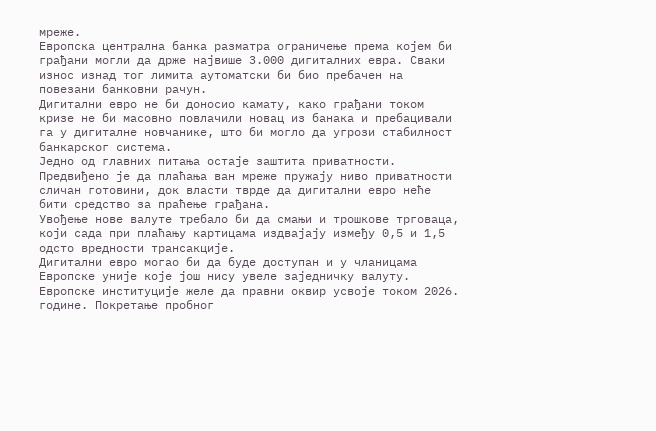мреже.
Европска централна банка разматра ограничење према којем би грађани могли да држе највише 3.000 дигиталних евра. Сваки износ изнад тог лимита аутоматски би био пребачен на повезани банковни рачун.
Дигитални евро не би доносио камату, како грађани током кризе не би масовно повлачили новац из банака и пребацивали га у дигиталне новчанике, што би могло да угрози стабилност банкарског система.
Једно од главних питања остаје заштита приватности. Предвиђено је да плаћања ван мреже пружају ниво приватности сличан готовини, док власти тврде да дигитални евро неће бити средство за праћење грађана.
Увођење нове валуте требало би да смањи и трошкове трговаца, који сада при плаћању картицама издвајају између 0,5 и 1,5 одсто вредности трансакције.
Дигитални евро могао би да буде доступан и у чланицама Европске уније које још нису увеле заједничку валуту.
Европске институције желе да правни оквир усвоје током 2026. године. Покретање пробног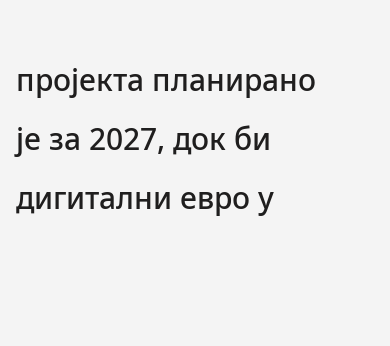пројекта планирано је за 2027, док би дигитални евро у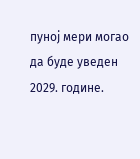пуној мери могао да буде уведен 2029. године.